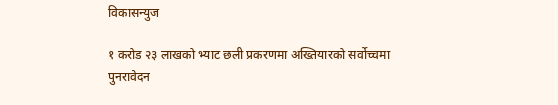विकासन्युज

१ करोड २३ लाखको भ्याट छली प्रकरणमा अख्तियारको सर्वोच्चमा पुनरावेदन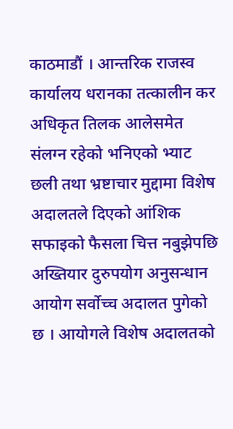काठमाडौं । आन्तरिक राजस्व कार्यालय धरानका तत्कालीन कर अधिकृत तिलक आलेसमेत संलग्न रहेको भनिएको भ्याट छली तथा भ्रष्टाचार मुद्दामा विशेष अदालतले दिएको आंशिक सफाइको फैसला चित्त नबुझेपछि अख्तियार दुरुपयोग अनुसन्धान आयोग सर्वोच्च अदालत पुगेको छ । आयोगले विशेष अदालतको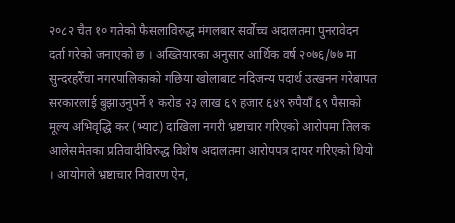२०८२ चैत १० गतेको फैसलाविरुद्ध मंगलबार सर्वोच्च अदालतमा पुनरावेदन दर्ता गरेको जनाएको छ । अख्तियारका अनुसार आर्थिक वर्ष २०७६/७७ मा सुन्दरहरैँचा नगरपालिकाको गछिया खोलाबाट नदिजन्य पदार्थ उत्खनन गरेबापत सरकारलाई बुझाउनुपर्ने १ करोड २३ लाख ६९ हजार ६४९ रुपैयाँ ६९ पैसाको मूल्य अभिवृद्धि कर (भ्याट) दाखिला नगरी भ्रष्टाचार गरिएको आरोपमा तिलक आलेसमेतका प्रतिवादीविरुद्ध विशेष अदालतमा आरोपपत्र दायर गरिएको थियो । आयोगले भ्रष्टाचार निवारण ऐन,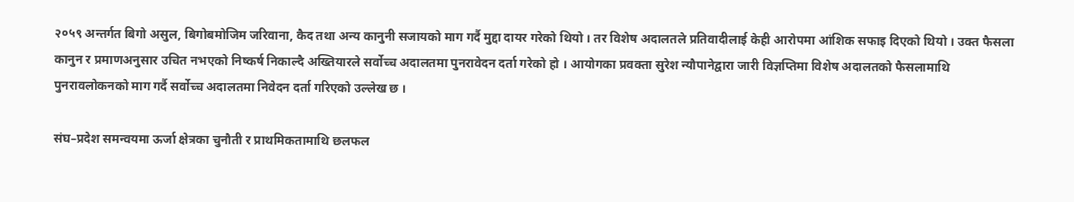२०५९ अन्तर्गत बिगो असुल, बिगोबमोजिम जरिवाना, कैद तथा अन्य कानुनी सजायको माग गर्दै मुद्दा दायर गरेको थियो । तर विशेष अदालतले प्रतिवादीलाई केही आरोपमा आंशिक सफाइ दिएको थियो । उक्त फैसला कानुन र प्रमाणअनुसार उचित नभएको निष्कर्ष निकाल्दै अख्तियारले सर्वोच्च अदालतमा पुनरावेदन दर्ता गरेको हो । आयोगका प्रवक्ता सुरेश न्यौपानेद्वारा जारी विज्ञप्तिमा विशेष अदालतको फैसलामाथि पुनरावलोकनको माग गर्दै सर्वोच्च अदालतमा निवेदन दर्ता गरिएको उल्लेख छ ।

संघ–प्रदेश समन्वयमा ऊर्जा क्षेत्रका चुनौती र प्राथमिकतामाथि छलफल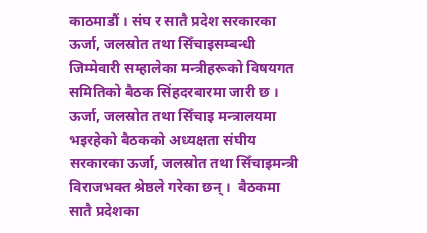काठमाडौं । संघ र सातै प्रदेश सरकारका ऊर्जा, जलस्रोत तथा सिँचाइसम्बन्धी जिम्मेवारी सम्हालेका मन्त्रीहरूको विषयगत समितिको बैठक सिंहदरबारमा जारी छ । ऊर्जा, जलस्रोत तथा सिँचाइ मन्त्रालयमा भइरहेको बैठकको अध्यक्षता संघीय सरकारका ऊर्जा, जलस्रोत तथा सिँचाइमन्त्री विराजभक्त श्रेष्ठले गरेका छन् ।  बैठकमा सातै प्रदेशका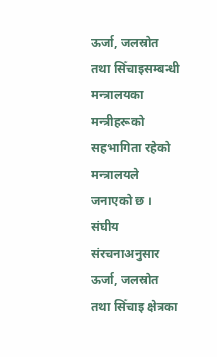ऊर्जा, जलस्रोत तथा सिँचाइसम्बन्धी मन्त्रालयका मन्त्रीहरूको सहभागिता रहेको मन्त्रालयले जनाएको छ । संघीय संरचनाअनुसार ऊर्जा, जलस्रोत तथा सिँचाइ क्षेत्रका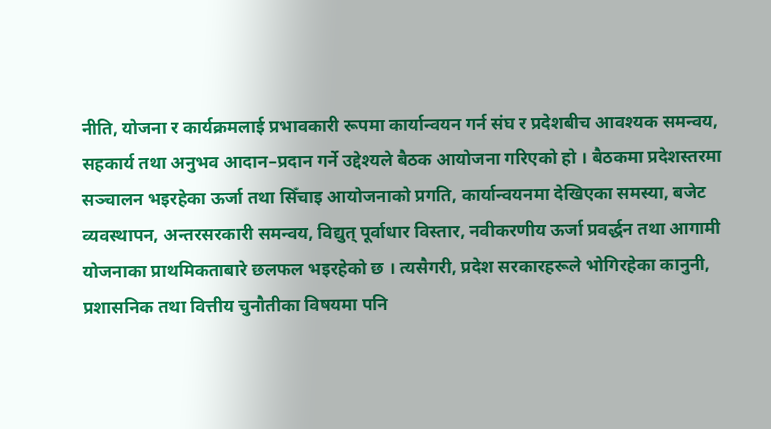नीति, योजना र कार्यक्रमलाई प्रभावकारी रूपमा कार्यान्वयन गर्न संघ र प्रदेशबीच आवश्यक समन्वय, सहकार्य तथा अनुभव आदान–प्रदान गर्ने उद्देश्यले बैठक आयोजना गरिएको हो । बैठकमा प्रदेशस्तरमा सञ्चालन भइरहेका ऊर्जा तथा सिँचाइ आयोजनाको प्रगति, कार्यान्वयनमा देखिएका समस्या, बजेट व्यवस्थापन, अन्तरसरकारी समन्वय, विद्युत् पूर्वाधार विस्तार, नवीकरणीय ऊर्जा प्रवर्द्धन तथा आगामी योजनाका प्राथमिकताबारे छलफल भइरहेको छ । त्यसैगरी, प्रदेश सरकारहरूले भोगिरहेका कानुनी, प्रशासनिक तथा वित्तीय चुनौतीका विषयमा पनि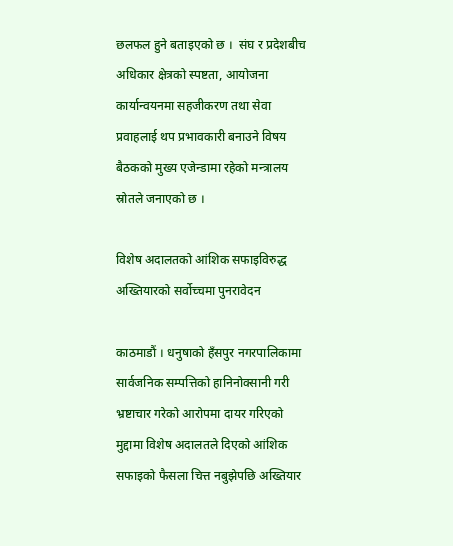छलफल हुने बताइएको छ ।  संघ र प्रदेशबीच अधिकार क्षेत्रको स्पष्टता, आयोजना कार्यान्वयनमा सहजीकरण तथा सेवा प्रवाहलाई थप प्रभावकारी बनाउने विषय बैठकको मुख्य एजेन्डामा रहेको मन्त्रालय स्रोतले जनाएको छ ।

विशेष अदालतको आंशिक सफाइविरुद्ध अख्तियारको सर्वोच्चमा पुनरावेदन

काठमाडौं । धनुषाको हँसपुर नगरपालिकामा सार्वजनिक सम्पत्तिको हानिनोक्सानी गरी भ्रष्टाचार गरेको आरोपमा दायर गरिएको मुद्दामा विशेष अदालतले दिएको आंशिक सफाइको फैसला चित्त नबुझेपछि अख्तियार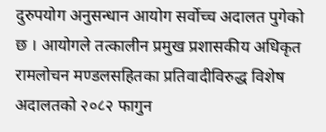दुरुपयोग अनुसन्धान आयोग सर्वोच्च अदालत पुगेको छ । आयोगले तत्कालीन प्रमुख प्रशासकीय अधिकृत रामलोचन मण्डलसहितका प्रतिवादीविरुद्ध विशेष अदालतको २०८२ फागुन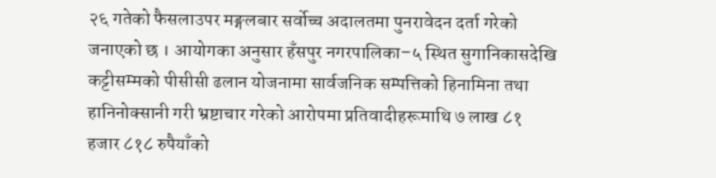२६ गतेको फैसलाउपर मङ्गलबार सर्वोच्च अदालतमा पुनरावेदन दर्ता गरेको जनाएको छ । आयोगका अनुसार हँसपुर नगरपालिका–५ स्थित सुगानिकासदेखि कट्टीसम्मको पीसीसी ढलान योजनामा सार्वजनिक सम्पत्तिको हिनामिना तथा हानिनोक्सानी गरी भ्रष्टाचार गरेको आरोपमा प्रतिवादीहरूमाथि ७ लाख ८१ हजार ८१८ रुपैयाँको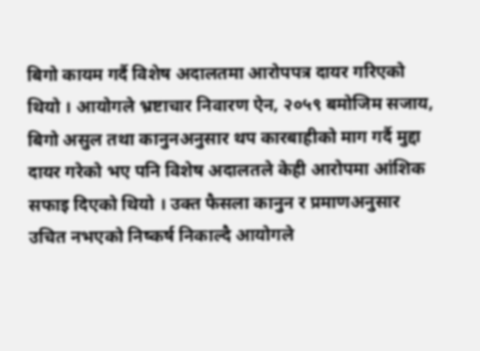बिगो कायम गर्दै विशेष अदालतमा आरोपपत्र दायर गरिएको थियो । आयोगले भ्रष्टाचार निवारण ऐन, २०५९ बमोजिम सजाय, बिगो असुल तथा कानुनअनुसार थप कारबाहीको माग गर्दै मुद्दा दायर गरेको भए पनि विशेष अदालतले केही आरोपमा आंशिक सफाइ दिएको थियो । उक्त फैसला कानुन र प्रमाणअनुसार उचित नभएको निष्कर्ष निकाल्दै आयोगले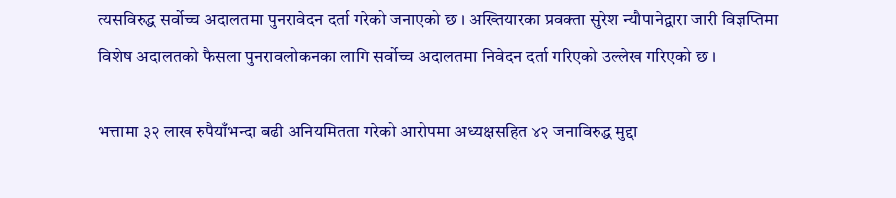त्यसविरुद्ध सर्वोच्च अदालतमा पुनरावेदन दर्ता गरेको जनाएको छ । अख्तियारका प्रवक्ता सुरेश न्यौपानेद्वारा जारी विज्ञप्तिमा विशेष अदालतको फैसला पुनरावलोकनका लागि सर्वोच्च अदालतमा निवेदन दर्ता गरिएको उल्लेख गरिएको छ ।

भत्तामा ३२ लाख रुपैयाँभन्दा बढी अनियमितता गरेको आरोपमा अध्यक्षसहित ४२ जनाविरुद्ध मुद्दा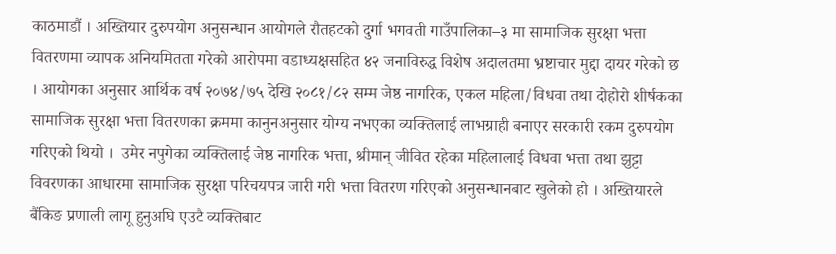काठमाडौं । अख्तियार दुरुपयोग अनुसन्धान आयोगले रौतहटको दुर्गा भगवती गाउँपालिका–३ मा सामाजिक सुरक्षा भत्ता वितरणमा व्यापक अनियमितता गरेको आरोपमा वडाध्यक्षसहित ४२ जनाविरुद्ध विशेष अदालतमा भ्रष्टाचार मुद्दा दायर गरेको छ । आयोगका अनुसार आर्थिक वर्ष २०७४/७५ देखि २०८१/८२ सम्म जेष्ठ नागरिक, एकल महिला/विधवा तथा दोहोरो शीर्षकका सामाजिक सुरक्षा भत्ता वितरणका क्रममा कानुनअनुसार योग्य नभएका व्यक्तिलाई लाभग्राही बनाएर सरकारी रकम दुरुपयोग गरिएको थियो ।  उमेर नपुगेका व्यक्तिलाई जेष्ठ नागरिक भत्ता, श्रीमान् जीवित रहेका महिलालाई विधवा भत्ता तथा झुट्टा विवरणका आधारमा सामाजिक सुरक्षा परिचयपत्र जारी गरी भत्ता वितरण गरिएको अनुसन्धानबाट खुलेको हो । अख्तियारले बैंकिङ प्रणाली लागू हुनुअघि एउटै व्यक्तिबाट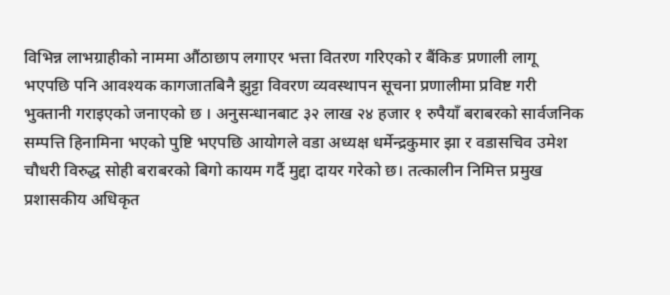विभिन्न लाभग्राहीको नाममा औंठाछाप लगाएर भत्ता वितरण गरिएको र बैंकिङ प्रणाली लागू भएपछि पनि आवश्यक कागजातबिनै झुट्टा विवरण व्यवस्थापन सूचना प्रणालीमा प्रविष्ट गरी भुक्तानी गराइएको जनाएको छ । अनुसन्धानबाट ३२ लाख २४ हजार १ रुपैयाँ बराबरको सार्वजनिक सम्पत्ति हिनामिना भएको पुष्टि भएपछि आयोगले वडा अध्यक्ष धर्मेन्द्रकुमार झा र वडासचिव उमेश चौधरी विरुद्ध सोही बराबरको बिगो कायम गर्दै मुद्दा दायर गरेको छ। तत्कालीन निमित्त प्रमुख प्रशासकीय अधिकृत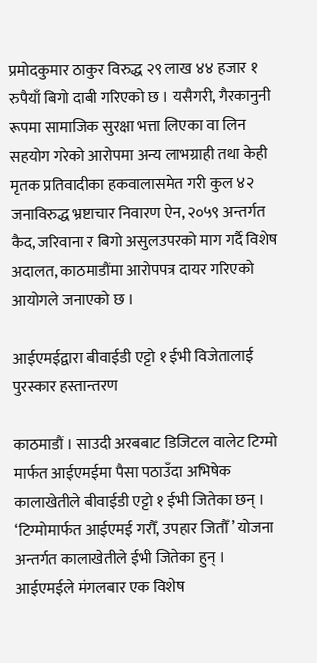प्रमोदकुमार ठाकुर विरुद्ध २९ लाख ४४ हजार १ रुपैयाँ बिगो दाबी गरिएको छ । यसैगरी, गैरकानुनी रूपमा सामाजिक सुरक्षा भत्ता लिएका वा लिन सहयोग गरेको आरोपमा अन्य लाभग्राही तथा केही मृतक प्रतिवादीका हकवालासमेत गरी कुल ४२ जनाविरुद्ध भ्रष्टाचार निवारण ऐन, २०५९ अन्तर्गत कैद, जरिवाना र बिगो असुलउपरको माग गर्दै विशेष अदालत, काठमाडौंमा आरोपपत्र दायर गरिएको आयोगले जनाएको छ ।

आईएमईद्वारा बीवाईडी एट्टो १ ईभी विजेतालाई पुरस्कार हस्तान्तरण

काठमाडौं । साउदी अरबबाट डिजिटल वालेट टिग्मो मार्फत आईएमईमा पैसा पठाउँदा अभिषेक कालाखेतीले बीवाईडी एट्टो १ ईभी जितेका छन् । ‘टिग्मोमार्फत आईएमई गरौँ, उपहार जितौँ’ योजना अन्तर्गत कालाखेतीले ईभी जितेका हुन् । आईएमईले मंगलबार एक विशेष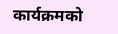कार्यक्रमको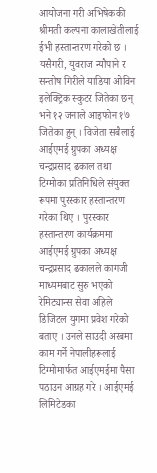आयोजना गरी अभिषेककी श्रीमती कल्पना कालाखेतीलाई ईभी हस्तान्तरण गरेको छ । यसैगरी, युवराज न्यौपाने र सन्तोष गिरीले याडिया ओविन इलेक्ट्रिक स्कुटर जितेका छन् भने १२ जनाले आइफोन १७ जितेका हुन् । विजेता सबैलाई आईएमई ग्रुपका अध्यक्ष चन्द्रप्रसाद ढकाल तथा टिग्मोका प्रतिनिधिले संयुक्त रूपमा पुरस्कार हस्तान्तरण गरेका थिए । पुरस्कार हस्तान्तरण कार्यक्रममा आईएमई ग्रुपका अध्यक्ष चन्द्रप्रसाद ढकालले कागजी माध्यमबाट सुरु भएको रेमिट्यान्स सेवा अहिले डिजिटल युगमा प्रवेश गरेको बताए । उनले साउदी अरबमा काम गर्ने नेपालीहरूलाई टिग्मोमार्फत आईएमईमा पैसा पठाउन आग्रह गरे । आईएमई लिमिटेडका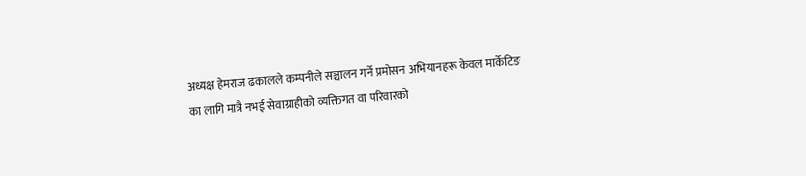अध्यक्ष हेमराज ढकालले कम्पनीले सञ्चालन गर्ने प्रमोसन अभियानहरू केवल मार्केटिङ का लागि मात्रै नभई सेवाग्राहीको व्यक्तिगत वा परिवारको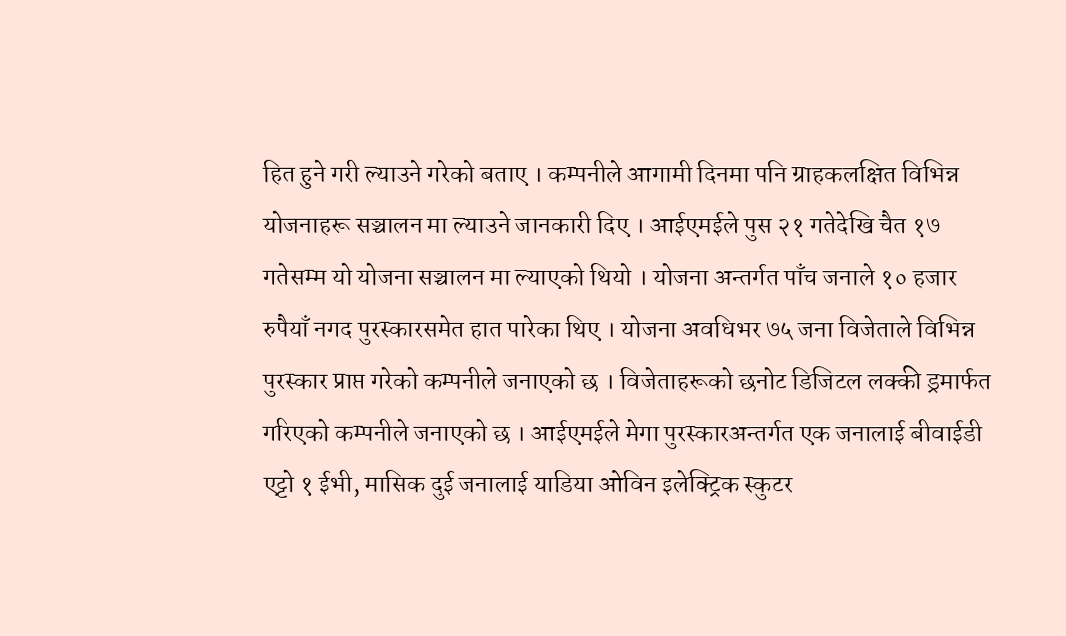हित हुने गरी ल्याउने गरेको बताए । कम्पनीले आगामी दिनमा पनि ग्राहकलक्षित विभिन्न योजनाहरू सञ्चालन मा ल्याउने जानकारी दिए । आईएमईले पुस २१ गतेदेखि चैत १७ गतेसम्म यो योजना सञ्चालन मा ल्याएको थियो । योजना अन्तर्गत पाँच जनाले १० हजार रुपैयाँ नगद पुरस्कारसमेत हात पारेका थिए । योजना अवधिभर ७५ जना विजेताले विभिन्न पुरस्कार प्राप्त गरेको कम्पनीले जनाएको छ । विजेताहरूको छनोट डिजिटल लक्की ड्रमार्फत गरिएको कम्पनीले जनाएको छ । आईएमईले मेगा पुरस्कारअन्तर्गत एक जनालाई बीवाईडी एट्टो १ ईभी, मासिक दुई जनालाई याडिया ओविन इलेक्ट्रिक स्कुटर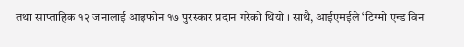तथा साप्ताहिक १२ जनालाई आइफोन १७ पुरस्कार प्रदान गरेको थियो । साथै, आईएमईले ‘टिग्मो एन्ड विन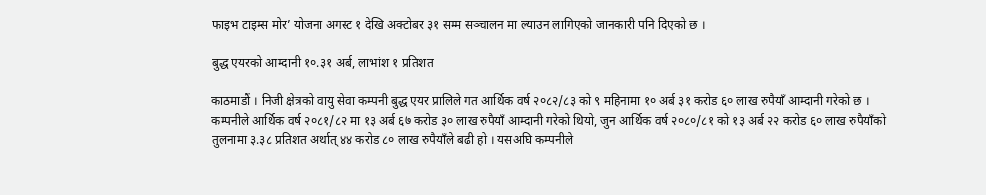फाइभ टाइम्स मोर’ योजना अगस्ट १ देखि अक्टोबर ३१ सम्म सञ्चालन मा ल्याउन लागिएको जानकारी पनि दिएको छ ।

बुद्ध एयरको आम्दानी १०.३१ अर्ब, लाभांश १ प्रतिशत

काठमाडौं । निजी क्षेत्रको वायु सेवा कम्पनी बुद्ध एयर प्रालिले गत आर्थिक वर्ष २०८२/८३ को ९ महिनामा १० अर्ब ३१ करोड ६० लाख रुपैयाँ आम्दानी गरेको छ । कम्पनीले आर्थिक वर्ष २०८१/८२ मा १३ अर्ब ६७ करोड ३० लाख रुपैयाँ आम्दानी गरेको थियो, जुन आर्थिक वर्ष २०८०/८१ को १३ अर्ब २२ करोड ६० लाख रुपैयाँको तुलनामा ३.३८ प्रतिशत अर्थात् ४४ करोड ८० लाख रुपैयाँले बढी हो । यसअघि कम्पनीले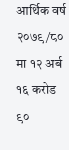आर्थिक वर्ष २०७९/८० मा १२ अर्ब १६ करोड ९०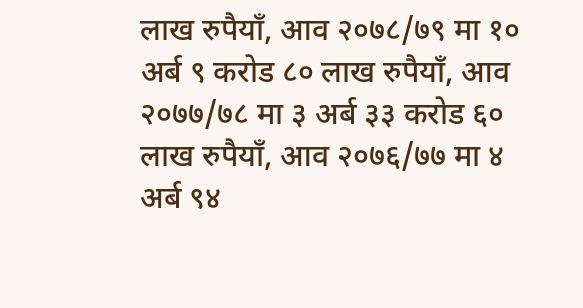लाख रुपैयाँ, आव २०७८/७९ मा १० अर्ब ९ करोड ८० लाख रुपैयाँ, आव २०७७/७८ मा ३ अर्ब ३३ करोड ६० लाख रुपैयाँ, आव २०७६/७७ मा ४ अर्ब ९४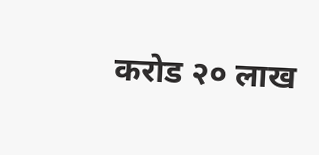करोड २० लाख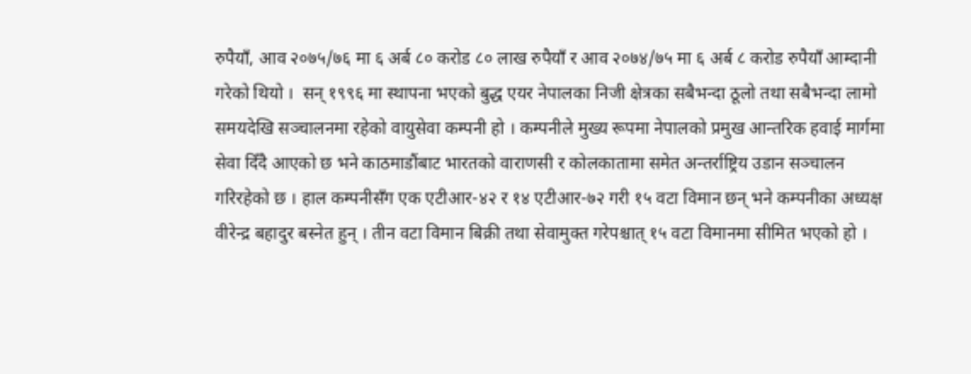रुपैयाँ, आव २०७५/७६ मा ६ अर्ब ८० करोड ८० लाख रुपैयाँ र आव २०७४/७५ मा ६ अर्ब ८ करोड रुपैयाँ आम्दानी गरेको थियो ।  सन् १९९६ मा स्थापना भएको बुद्ध एयर नेपालका निजी क्षेत्रका सबैभन्दा ठूलो तथा सबैभन्दा लामो समयदेखि सञ्चालनमा रहेको वायुसेवा कम्पनी हो । कम्पनीले मुख्य रूपमा नेपालको प्रमुख आन्तरिक हवाई मार्गमा सेवा दिँदै आएको छ भने काठमाडौंबाट भारतको वाराणसी र कोलकातामा समेत अन्तर्राष्ट्रिय उडान सञ्चालन गरिरहेको छ । हाल कम्पनीसँग एक एटीआर-४२ र १४ एटीआर-७२ गरी १५ वटा विमान छन् भने कम्पनीका अध्यक्ष वीरेन्द्र बहादुर बस्नेत हुन् । तीन वटा विमान बिक्री तथा सेवामुक्त गरेपश्चात् १५ वटा विमानमा सीमित भएको हो ।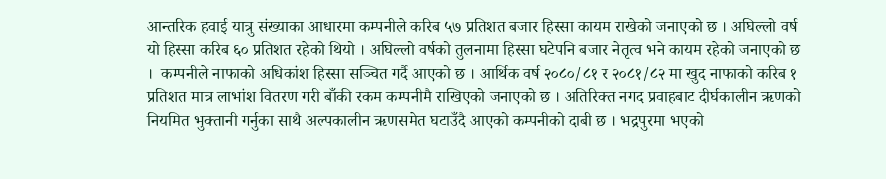आन्तरिक हवाई यात्रु संख्याका आधारमा कम्पनीले करिब ५७ प्रतिशत बजार हिस्सा कायम राखेको जनाएको छ । अघिल्लो वर्ष यो हिस्सा करिब ६० प्रतिशत रहेको थियो । अघिल्लो वर्षको तुलनामा हिस्सा घटेपनि बजार नेतृत्व भने कायम रहेको जनाएको छ ।  कम्पनीले नाफाको अधिकांश हिस्सा सञ्चित गर्दै आएको छ । आर्थिक वर्ष २०८०/८१ र २०८१/८२ मा खुद नाफाको करिब १ प्रतिशत मात्र लाभांश वितरण गरी बाँकी रकम कम्पनीमै राखिएको जनाएको छ । अतिरिक्त नगद प्रवाहबाट दीर्घकालीन ऋणको नियमित भुक्तानी गर्नुका साथै अल्पकालीन ऋणसमेत घटाउँदै आएको कम्पनीको दाबी छ । भद्रपुरमा भएको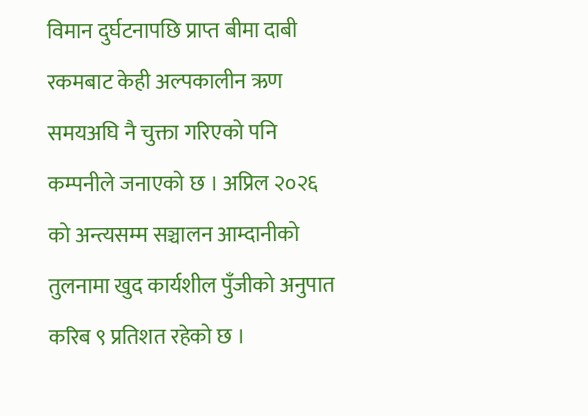विमान दुर्घटनापछि प्राप्त बीमा दाबी रकमबाट केही अल्पकालीन ऋण समयअघि नै चुक्ता गरिएको पनि कम्पनीले जनाएको छ । अप्रिल २०२६ को अन्त्यसम्म सञ्चालन आम्दानीको तुलनामा खुद कार्यशील पुँजीको अनुपात करिब ९ प्रतिशत रहेको छ ।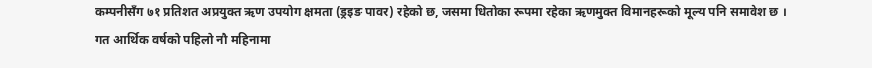कम्पनीसँग ७१ प्रतिशत अप्रयुक्त ऋण उपयोग क्षमता (ड्रइङ पावर) रहेको छ, जसमा धितोका रूपमा रहेका ऋणमुक्त विमानहरूको मूल्य पनि समावेश छ । गत आर्थिक वर्षको पहिलो नौ महिनामा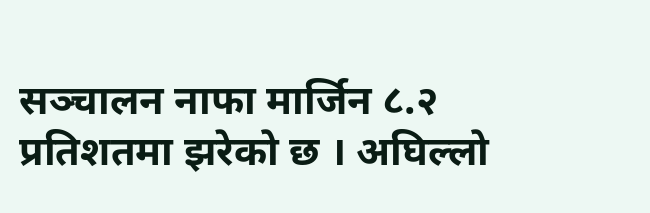सञ्चालन नाफा मार्जिन ८.२ प्रतिशतमा झरेको छ । अघिल्लो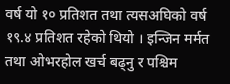वर्ष यो १० प्रतिशत तथा त्यसअघिको वर्ष १९.४ प्रतिशत रहेको थियो । इन्जिन मर्मत तथा ओभरहोल खर्च बढ्नु र पश्चिम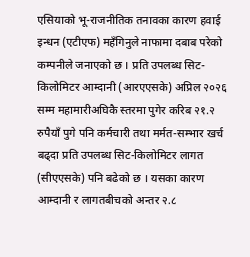एसियाको भू-राजनीतिक तनावका कारण हवाई इन्धन (एटीएफ) महँगिनुले नाफामा दबाब परेको कम्पनीले जनाएको छ । प्रति उपलब्ध सिट-किलोमिटर आम्दानी (आरएएसके) अप्रिल २०२६ सम्म महामारीअघिकै स्तरमा पुगेर करिब २१.२ रुपैयाँ पुगे पनि कर्मचारी तथा मर्मत-सम्भार खर्च बढ्दा प्रति उपलब्ध सिट-किलोमिटर लागत (सीएएसके) पनि बढेको छ । यसका कारण आम्दानी र लागतबीचको अन्तर २.८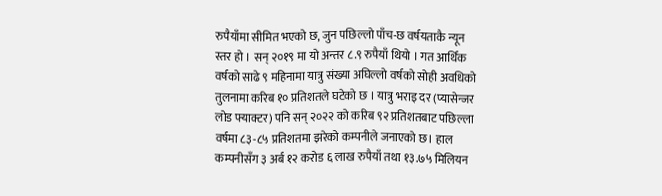रुपैयाँमा सीमित भएको छ, जुन पछिल्लो पाँच-छ वर्षयताकै न्यून स्तर हो । सन् २०१९ मा यो अन्तर ८.९ रुपैयाँ थियो । गत आर्थिक वर्षको साढे ९ महिनामा यात्रु संख्या अघिल्लो वर्षको सोही अवधिको तुलनामा करिब १० प्रतिशतले घटेको छ । यात्रु भराइ दर (प्यासेन्जर लोड फ्याक्टर) पनि सन् २०२२ को करिब ९२ प्रतिशतबाट पछिल्ला वर्षमा ८३-८५ प्रतिशतमा झरेको कम्पनीले जनाएको छ। हाल कम्पनीसँग ३ अर्ब १२ करोड ६ लाख रुपैयाँ तथा १३.७५ मिलियन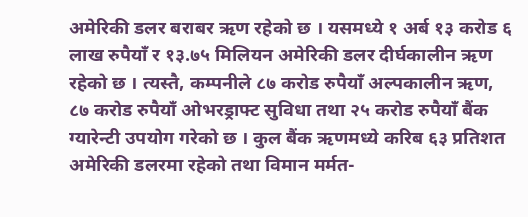अमेरिकी डलर बराबर ऋण रहेको छ । यसमध्ये १ अर्ब १३ करोड ६ लाख रुपैयाँ र १३.७५ मिलियन अमेरिकी डलर दीर्घकालीन ऋण रहेको छ । त्यस्तै, कम्पनीले ८७ करोड रुपैयाँ अल्पकालीन ऋण, ८७ करोड रुपैयाँ ओभरड्राफ्ट सुविधा तथा २५ करोड रुपैयाँ बैंक ग्यारेन्टी उपयोग गरेको छ । कुल बैंक ऋणमध्ये करिब ६३ प्रतिशत अमेरिकी डलरमा रहेको तथा विमान मर्मत-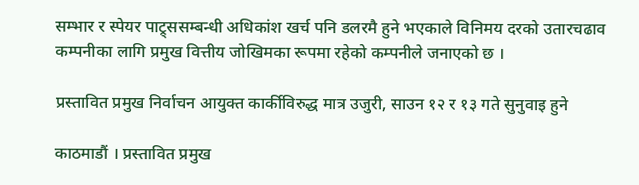सम्भार र स्पेयर पाट्र्ससम्बन्धी अधिकांश खर्च पनि डलरमै हुने भएकाले विनिमय दरको उतारचढाव कम्पनीका लागि प्रमुख वित्तीय जोखिमका रूपमा रहेको कम्पनीले जनाएको छ ।

प्रस्तावित प्रमुख निर्वाचन आयुक्त कार्कीविरुद्ध मात्र उजुरी, साउन १२ र १३ गते सुनुवाइ हुने

काठमाडौं । प्रस्तावित प्रमुख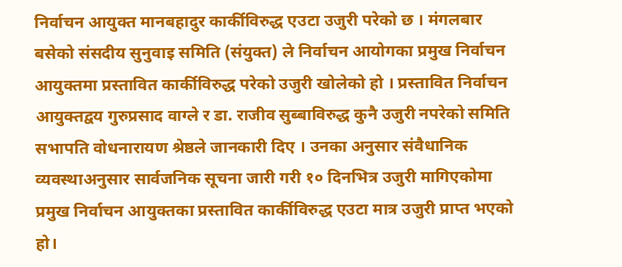निर्वाचन आयुक्त मानबहादुर कार्कीविरुद्ध एउटा उजुरी परेको छ । मंगलबार बसेको संसदीय सुनुवाइ समिति (संयुक्त) ले निर्वाचन आयोगका प्रमुख निर्वाचन आयुक्तमा प्रस्तावित कार्कीविरुद्ध परेको उजुरी खोलेको हो । प्रस्तावित निर्वाचन आयुक्तद्वय गुरुप्रसाद वाग्ले र डा. राजीव सुब्बाविरुद्ध कुनै उजुरी नपरेको समिति सभापति वोधनारायण श्रेष्ठले जानकारी दिए । उनका अनुसार संवैधानिक व्यवस्थाअनुसार सार्वजनिक सूचना जारी गरी १० दिनभित्र उजुरी मागिएकोमा प्रमुख निर्वाचन आयुक्तका प्रस्तावित कार्कीविरुद्ध एउटा मात्र उजुरी प्राप्त भएको हो।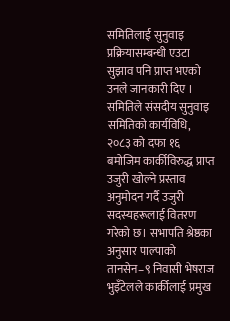समितिलाई सुनुवाइ प्रक्रियासम्बन्धी एउटा सुझाव पनि प्राप्त भएको उनले जानकारी दिए । समितिले संसदीय सुनुवाइ समितिको कार्यविधि, २०८३ को दफा १६ बमोजिम कार्कीविरुद्ध प्राप्त उजुरी खोल्ने प्रस्ताव अनुमोदन गर्दै उजुरी सदस्यहरूलाई वितरण गरेको छ। सभापति श्रेष्ठका अनुसार पाल्पाको तानसेन–९ निवासी भेषराज भुइँटेलले कार्कीलाई प्रमुख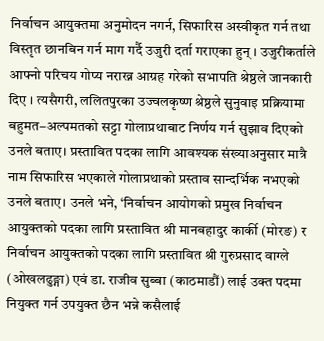निर्वाचन आयुक्तमा अनुमोदन नगर्न, सिफारिस अस्वीकृत गर्न तथा विस्तृत छानबिन गर्न माग गर्दै उजुरी दर्ता गराएका हुन् । उजुरीकर्ताले आफ्नो परिचय गोप्य नराख्न आग्रह गरेको सभापति श्रेष्ठले जानकारी दिए । त्यसैगरी, ललितपुरका उज्वलकृष्ण श्रेष्ठले सुनुवाइ प्रक्रियामा बहुमत–अल्पमतको सट्टा गोलाप्रथाबाट निर्णय गर्न सुझाव दिएको उनले बताए। प्रस्तावित पदका लागि आवश्यक संख्याअनुसार मात्रै नाम सिफारिस भएकाले गोलाप्रथाको प्रस्ताव सान्दर्भिक नभएको उनले बताए। उनले भने, ‘निर्वाचन आयोगको प्रमुख निर्वाचन आयुक्तको पदका लागि प्रस्तावित श्री मानबहादुर कार्की (मोरङ) र निर्वाचन आयुक्तको पदका लागि प्रस्तावित श्री गुरुप्रसाद वाग्ले (ओखलढुङ्गा) एवं डा. राजीव सुब्बा (काठमाडौं) लाई उक्त पदमा नियुक्त गर्न उपयुक्त छैन भन्ने कसैलाई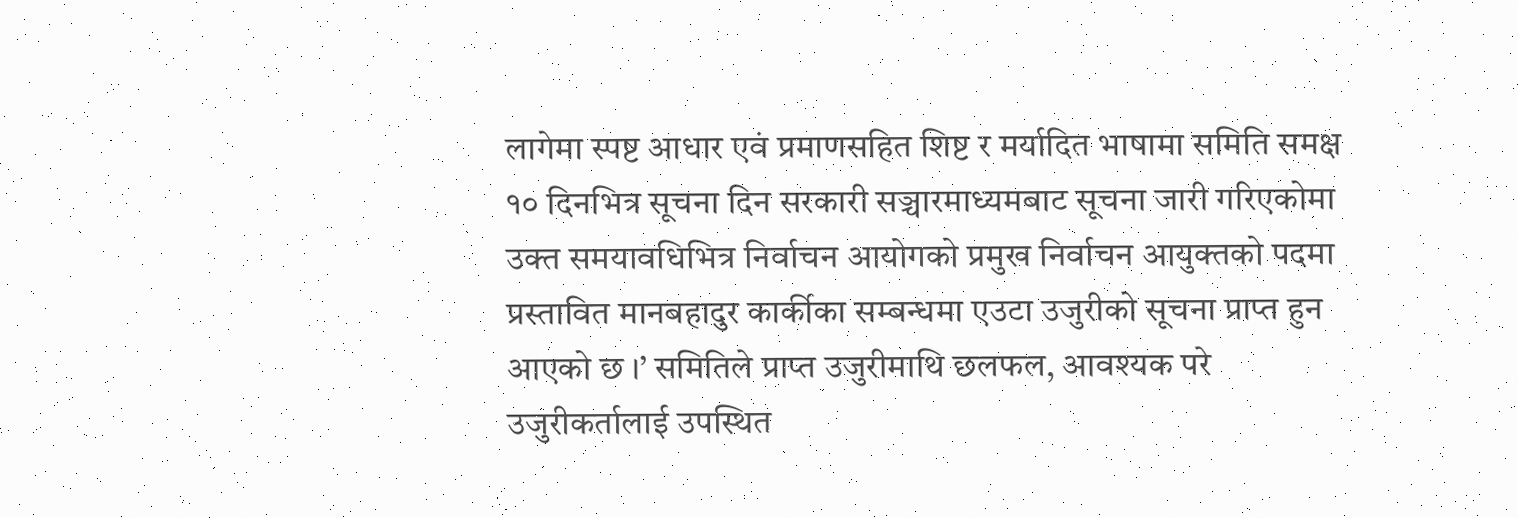लागेमा स्पष्ट आधार एवं प्रमाणसहित शिष्ट र मर्यादित भाषामा समिति समक्ष १० दिनभित्र सूचना दिन सरकारी सञ्चारमाध्यमबाट सूचना जारी गरिएकोमा उक्त समयावधिभित्र निर्वाचन आयोगको प्रमुख निर्वाचन आयुक्तको पदमा प्रस्तावित मानबहादुर कार्कीका सम्बन्धमा एउटा उजुरीको सूचना प्राप्त हुन आएको छ ।’ समितिले प्राप्त उजुरीमाथि छलफल, आवश्यक परे उजुरीकर्तालाई उपस्थित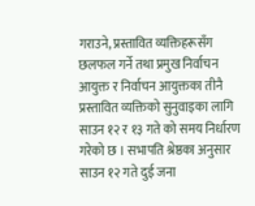गराउने, प्रस्तावित व्यक्तिहरूसँग छलफल गर्ने तथा प्रमुख निर्वाचन आयुक्त र निर्वाचन आयुक्तका तीनै प्रस्तावित व्यक्तिको सुनुवाइका लागि साउन १२ र १३ गते को समय निर्धारण गरेको छ । सभापति श्रेष्ठका अनुसार साउन १२ गते दुई जना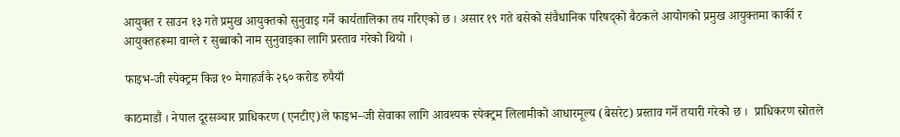आयुक्त र साउन १३ गते प्रमुख आयुक्तको सुनुवाइ गर्ने कार्यतालिका तय गरिएको छ । असार १९ गते बसेको संवैधानिक परिषद्को बैठकले आयोगको प्रमुख आयुक्तमा कार्की र आयुक्तहरूमा वाग्ले र सुब्बाको नाम सुनुवाइका लागि प्रस्ताव गरेको थियो ।

फाइभ-जी स्पेक्ट्रम किन्न १० मेगाहर्जकै २६० करोड रुपैयाँ

काठमाडौं । नेपाल दूरसञ्चार प्राधिकरण (एनटीए)ले फाइभ–जी सेवाका लागि आवश्यक स्पेक्ट्रम लिलामीको आधारमूल्य (बेसरेट) प्रस्ताव गर्ने तयारी गरेको छ ।  प्राधिकरण स्रोतले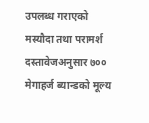उपलब्ध गराएको मस्यौदा तथा परामर्श दस्तावेजअनुसार ७०० मेगाहर्ज ब्यान्डको मूल्य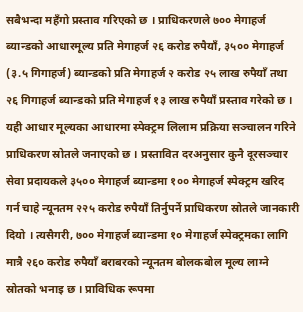सबैभन्दा महँगो प्रस्ताव गरिएको छ । प्राधिकरणले ७०० मेगाहर्ज ब्यान्डको आधारमूल्य प्रति मेगाहर्ज २६ करोड रुपैयाँ, ३५०० मेगाहर्ज (३.५ गिगाहर्ज) ब्यान्डको प्रति मेगाहर्ज २ करोड २५ लाख रुपैयाँ तथा २६ गिगाहर्ज ब्यान्डको प्रति मेगाहर्ज १३ लाख रुपैयाँ प्रस्ताव गरेको छ ।  यही आधार मूल्यका आधारमा स्पेक्ट्रम लिलाम प्रक्रिया सञ्चालन गरिने प्राधिकरण स्रोतले जनाएको छ । प्रस्तावित दरअनुसार कुनै दूरसञ्चार सेवा प्रदायकले ३५०० मेगाहर्ज ब्यान्डमा १०० मेगाहर्ज स्पेक्ट्रम खरिद गर्न चाहे न्यूनतम २२५ करोड रुपैयाँ तिर्नुपर्ने प्राधिकरण स्रोतले जानकारी दियो । त्यसैगरी, ७०० मेगाहर्ज ब्यान्डमा १० मेगाहर्ज स्पेक्ट्रमका लागि मात्रै २६० करोड रुपैयाँ बराबरको न्यूनतम बोलकबोल मूल्य लाग्ने स्रोतको भनाइ छ । प्राविधिक रूपमा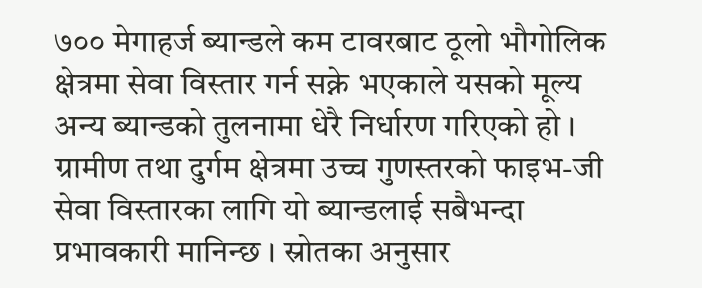७०० मेगाहर्ज ब्यान्डले कम टावरबाट ठूलो भौगोलिक क्षेत्रमा सेवा विस्तार गर्न सक्ने भएकाले यसको मूल्य अन्य ब्यान्डको तुलनामा धेरै निर्धारण गरिएको हो ।  ग्रामीण तथा दुर्गम क्षेत्रमा उच्च गुणस्तरको फाइभ-जी सेवा विस्तारका लागि यो ब्यान्डलाई सबैभन्दा प्रभावकारी मानिन्छ । स्रोतका अनुसार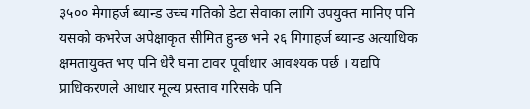३५०० मेगाहर्ज ब्यान्ड उच्च गतिको डेटा सेवाका लागि उपयुक्त मानिए पनि यसको कभरेज अपेक्षाकृत सीमित हुन्छ भने २६ गिगाहर्ज ब्यान्ड अत्याधिक क्षमतायुक्त भए पनि धेरै घना टावर पूर्वाधार आवश्यक पर्छ । यद्यपि प्राधिकरणले आधार मूल्य प्रस्ताव गरिसके पनि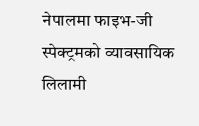नेपालमा फाइभ-जी स्पेक्ट्रमको व्यावसायिक लिलामी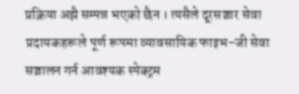प्रक्रिया अझै सम्पन्न भएको छैन । त्यसैले दूरसञ्चार सेवा प्रदायकहरूले पूर्ण रूपमा व्यावसायिक फाइभ-जी सेवा सञ्चालन गर्न आवश्यक स्पेक्ट्रम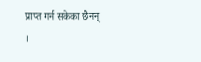प्राप्त गर्न सकेका छैनन् ।